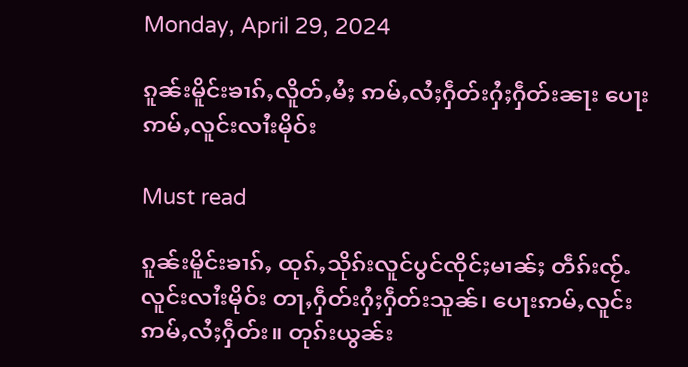Monday, April 29, 2024

ၵူၼ်းမိူင်းၶၢၵ်ႇလိူတ်ႇမႆႈ ဢမ်ႇလႆႈႁဵတ်းႁႆႈႁဵတ်းၼႃး ပေႃးဢမ်ႇလူင်းလၢႆးမိုဝ်း

Must read

ၵူၼ်းမိူင်းၶၢၵ်ႇ ထုၵ်ႇသိုၵ်းလူင်ပွင်ၸိုင်ႈမၢၼ်ႈ တဵၵ်းၸႂ်ႉလူင်းလၢႆးမိုဝ်း တႃႇႁဵတ်းႁႆႈႁဵတ်းသူၼ်၊ ပေႃးဢမ်ႇလူင်း ဢမ်ႇလႆႈႁဵတ်း။ တုၵ်းယွၼ်း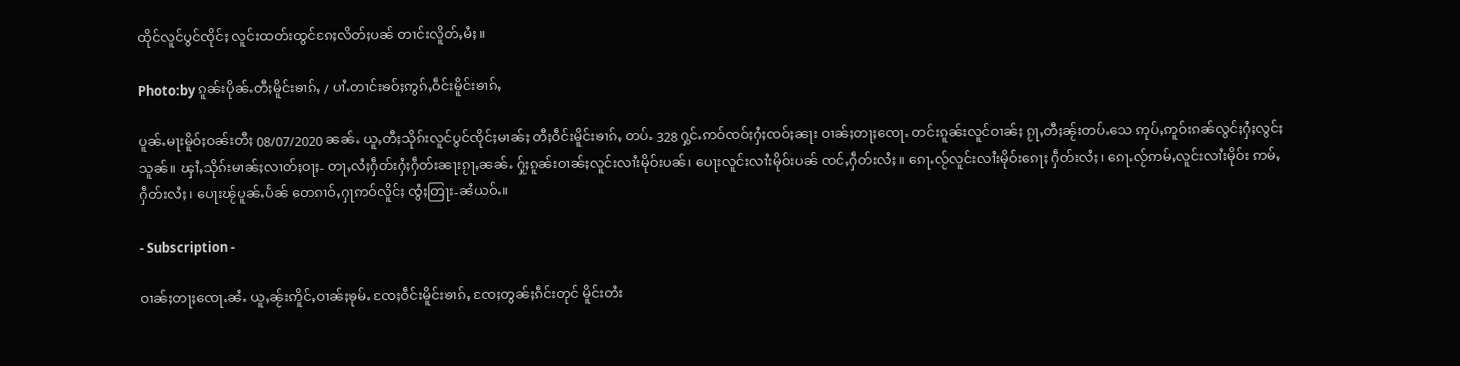ထိုင်လူင်ပွင်ၸိုင်ႈ လူင်းထတ်းထွင်ၵႄႈလိတ်ႈပၼ် တၢင်းလိူတ်ႇမႆႈ။

Photo:by ၵူၼ်းပိုၼ်ႉတီႈမိူင်းၶၢၵ်ႇ / ပၢႆႉတၢင်းၶဝ်ႈဢွၵ်ႇဝဵင်းမိူင်းၶၢၵ်ႇ

ပူၼ်ႉမႃးမိူဝ်ႈဝၼ်းတီႈ 08/07/2020 ၼၼ်ႉ ယူႇတီႈသိုၵ်းလူင်ပွင်ၸိုင်ႈမၢၼ်ႈ တီႈဝဵင်းမိူင်းၶၢၵ်ႇ တပ်ႉ 328 ႁွင်ႉဢဝ်ၸဝ်ႈႁႆႈၸဝ်ႈၼႃး ဝၢၼ်ႈတႃႈၸေႃႉ တင်းၵူၼ်းလူင်ဝၢၼ်ႈ ၵႂႃႇတီႈၼႂ်းတပ်ႉသေ ဢုပ်ႇဢူဝ်းၵၼ်လွင်ႈႁႆႈလွင်ႈသူၼ်။ ၾၢႆႇသိုၵ်းမၢၼ်ႈလၢတ်ႈဝႃႈ- တႃႇလႆႈႁဵတ်းႁႆႈႁဵတ်းၼႃးၵႂႃႇၼၼ်ႉ ႁႂ်ႈၵူၼ်းဝၢၼ်ႈလူင်းလၢႆးမိုဝ်းပၼ်၊ ပေႃးလူင်းလၢႆးမိုဝ်းပၼ် ၸင်ႇႁဵတ်းလႆႈ။ ၵေႃႉလႂ်လူင်းလၢႆးမိုဝ်းၵေႃႈ ႁဵတ်းလႆႈ၊ ၵေႃႉလႂ်ဢမ်ႇလူင်းလၢႆးမိုဝ်း ဢမ်ႇႁဵတ်းလႆႈ၊ ပေႃးၽႂ်ပူၼ်ႉပႅၼ် တေၵၢဝ်ႇႁႃဢဝ်လိူင်ႈ ၸွႆႈတြႃး-ၼႆယဝ်ႉ။

- Subscription -

ဝၢၼ်ႈတႃႈၸေႃႉၼႆႉ ယူႇၼႂ်းဢိူင်ႇဝၢၼ်ႈၶုမ်ႉ ၸႄႈဝဵင်းမိူင်းၶၢၵ်ႇ ၸႄႈတွၼ်ႈၵဵင်းတုင် မိူင်းတႆး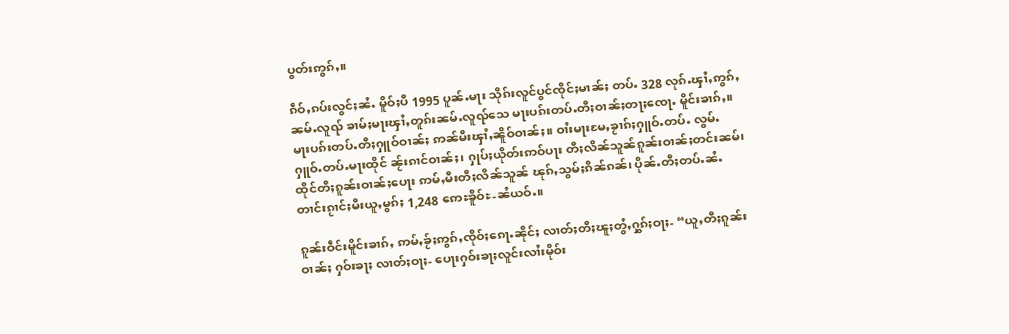ပွတ်းဢွၵ်ႇ။

ၵဵဝ်ႇၵပ်းလွင်ႈၼႆႉ မိူဝ်ႈပီ 1995 ပူၼ်ႉမႃး သိုၵ်းလူင်ပွင်ၸိုင်ႈမၢၼ်ႈ တပ်ႉ 328 လုၵ်ႉၾၢႆႇဢွၵ်ႇ ၼမ်ႉလူၺ် ၶၢမ်ႈမႃးၾၢႆႇတူၵ်းၼမ်ႉလူၺ်သေ မႃးပၵ်းတပ်ႉတီႈဝၢၼ်ႈတႃႈၸေႃႉ မိူင်းၶၢၵ်ႇ။ မႃးပၵ်းတပ်ႉတီႈႁူဝ်ဝၢၼ်ႈ ဢၼ်မီးၾၢႆႇၼိူဝ်ဝၢၼ်ႈ။ ဝၢႆးမႃးမႄႇၶႂၢၵ်ႈႁူဝ်ႉတပ်ႉ လွမ်ႉႁူဝ်ႉတပ်ႉမႃးထိုင် ၼႂ်းၵၢင်ဝၢၼ်ႈ၊ ႁုပ်ႈယိုတ်းဢဝ်ပႃး တီႈလိၼ်သူၼ်ၵူၼ်းဝၢၼ်ႈတင်းၼမ်၊ ထိုင်တီႈၵူၼ်းဝၢၼ်ႈပေႃး ဢမ်ႇမီးတီႈလိၼ်သူၼ် ၽုၵ်ႇသွမ်ႈၵိၼ်ၵၼ်၊ ပိုၼ်ႉတီႈတပ်ႉၼႆႉ တၢင်းၵႂၢင်ႈမီးယူႇမွၵ်ႈ 1,248 ဢေႊၶိူဝ်ႊ-ၼႆယဝ်ႉ။

ၵူၼ်းဝဵင်းမိူင်းၶၢၵ်ႇ ဢမ်ႇၶႂ်ႈဢွၵ်ႇၸိုဝ်ႈၵေႃႉၼိုင်ႈ လၢတ်ႈတီႈၽူႈတွႆႇႁွၵ်ႈဝႃႈ- “ယူႇတီႈၵူၼ်းဝၢၼ်ႈ ႁဝ်းၶႃႈ လၢတ်ႈဝႃႈ- ပေႃးႁဝ်းၶႃႈလူင်းလၢႆးမိုဝ်း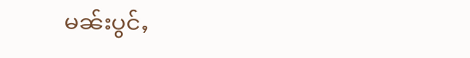မၼ်းပွင်ႇ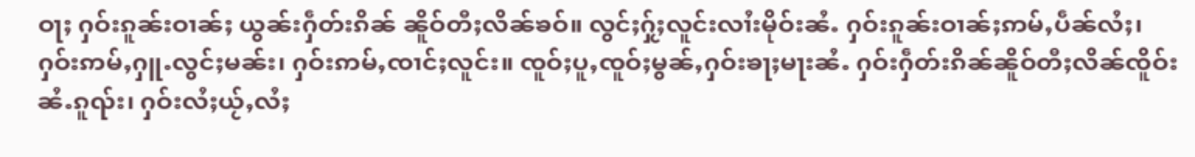ဝႃႈ ႁဝ်းၵူၼ်းဝၢၼ်ႈ ယွၼ်းႁဵတ်းၵိၼ် ၼိူဝ်တီႈလိၼ်ၶဝ်။ လွင်ႈႁႂ်ႈလူင်းလၢႆးမိုဝ်းၼႆႉ ႁဝ်းၵူၼ်းဝၢၼ်ႈဢမ်ႇပဵၼ်လႆႈ၊ ႁဝ်းဢမ်ႇႁူႉလွင်ႈမၼ်း၊ ႁဝ်းဢမ်ႇၸၢင်ႈလူင်း။ ၸူဝ်ႈပူႇၸူဝ်ႈမွၼ်ႇႁဝ်းၶႃႈမႃးၼႆႉ ႁဝ်းႁဵတ်းၵိၼ်ၼိူဝ်တီႈလိၼ်ၸိူဝ်းၼႆႉၵူၺ်း၊ ႁဝ်းလႆႈယႂ်ႇလႆႈ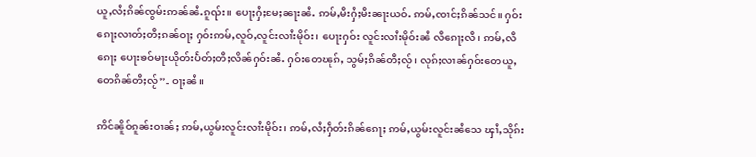ယူႇလႆႈၵိၼ်ၸွမ်းဢၼ်ၼႆႉၵူၺ်း။ ပေႃႈႁႆႈမႄႈၼႃးၼႆႉ ဢမ်ႇမီးႁႆႈမီးၼႃးယဝ်ႉ ဢမ်ႇၸၢင်ႈၵိၼ်သင်။ ႁဝ်းၵေႃႈလၢတ်ႈတီႈၵၼ်ဝႃႈ ႁဝ်းဢမ်ႇလူဝ်ႇလူင်းလၢႆးမိုဝ်း၊ ပေႃးႁဝ်း လူင်းလၢႆးမိုဝ်းၼႆ လီၵေႃႈလီ၊ ဢမ်ႇလီၵေႃႈ ပေႃးၶဝ်မႃးယိုတ်းပႅတ်ႈတီႈလိၼ်ႁဝ်းၼႆႉ ႁဝ်းတေၽုၵ်ႇ သွမ်ႈၵိၼ်တီႈလႂ်၊ လုၵ်ႈလၢၼ်ႁဝ်းတေယူႇတေၵိၼ်တီႈလႂ်”- ဝႃႈၼႆ။

ဢိင်ၼိူဝ်ၵူၼ်းဝၢၼ်ႈ ဢမ်ႇယွမ်းလူင်းလၢႆးမိုဝ်း၊ ဢမ်ႇလႆႈႁဵတ်းၵိၼ်ၵေႃႈ ဢမ်ႇယွမ်းလူင်းၼႆသေ ၾၢႆႇသိုၵ်း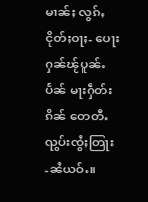မၢၼ်ႈ လွၵ်ႇငိုတ်ႈဝႃႈ- ပေႃးႁၼ်ၽႂ်ပူၼ်ႉပႅၼ် မႃးႁဵတ်းၵိၼ် တေတီႉၺွပ်းၸွႆႈတြႃး -ၼႆယဝ်ႉ။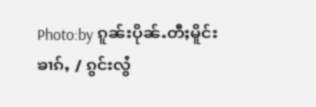Photo:by ၵူၼ်းပိုၼ်ႉတီႈမိူင်းၶၢၵ်ႇ / ၵွင်းလွႆ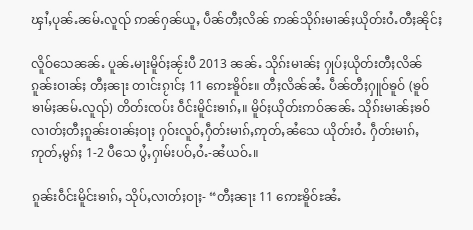ၾၢႆႇပုၼ်ႉၼမ်ႉလူၺ် ဢၼ်ႁၼ်ယူႇ ပဵၼ်တီႈလိၼ် ဢၼ်သိုၵ်းမၢၼ်ႈယိုတ်းဝႆႉတီႈၼိုင်ႈ

လိူဝ်သေၼၼ်ႉ ပူၼ်ႉမႃးမိူဝ်ႈၼႂ်းပီ 2013 ၼၼ်ႉ သိုၵ်းမၢၼ်ႈ ႁုပ်ႈယိုတ်းတီႈလိၼ်ၵူၼ်းဝၢၼ်ႈ တီႈၼႃး တၢင်းၵႂၢင်ႈ 11 ဢေႊၶိူဝ်ႊ။ တီႈလိၼ်ၼႆႉ ပဵၼ်တီႈႁူဝ်ၶူဝ် (ၶူဝ်ၶၢမ်ႈၼမ်ႉလူၺ်) တိတ်းၸပ်း ဝဵင်းမိူင်းၶၢၵ်ႇ။ မိူဝ်ႈယိုတ်းဢဝ်ၼၼ်ႉ သိုၵ်းမၢၼ်ႈၶဝ် လၢတ်ႈတီႈၵူၼ်းဝၢၼ်ႈဝႃႈ ႁဝ်းလူဝ်ႇႁဵတ်းမၢၵ်ႇဢုတ်ႇၼႆသေ ယိုတ်းဝႆႉ ႁဵတ်းမၢၵ်ႇဢုတ်ႇမွၵ်ႈ 1-2 ပီသေ ပွႆႇႁၢမ်းပဝ်ႇဝႆႉ-ၼႆယဝ်ႉ။

ၵူၼ်းဝဵင်းမိူင်းၶၢၵ်ႇ သိုပ်ႇလၢတ်ႈဝႃႈ- “တီႈၼႃး 11 ဢေႊၶိူဝ်ႊၼႆႉ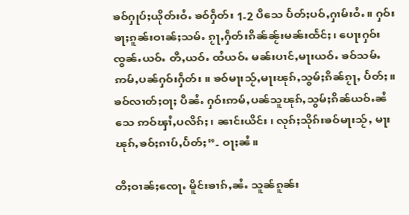ၶဝ်ႁုပ်ႈယိုတ်းဝႆႉ ၶဝ်ႁဵတ်း 1-2 ပီသေ ပႅတ်ႈပဝ်ႇႁၢမ်းဝႆႉ။ ႁဝ်းၶႃႈၵူၼ်းဝၢၼ်ႈသမ်ႉ ၵႂႃႇႁဵတ်းၵိၼ်ၼႂ်းမၼ်းထႅင်ႈ၊ ပေႃးႁဝ်းၸွၼ်ႉယဝ်ႉ တီႇယဝ်ႉ ထႆယဝ်ႉ မၼ်းပၢင်ႇမႃးယဝ်ႉ ၶဝ်သမ်ႉဢမ်ႇပၼ်ႁဝ်းႁဵတ်း။ ၶဝ်မႃးသႂ်ႇမႃးၽုၵ်ႇသွမ်ႈၵိၼ်ၵႂႃႇ ပႅတ်ႈ။ ၶဝ်လၢတ်ႈဝႃႈ ပီၼႆႉ ႁဝ်းဢမ်ႇပၼ်သူၽုၵ်ႇသွမ်ႈၵိၼ်ယဝ်ႉၼႆသေ ဢဝ်ၾၢႆႇပလိၵ်ႈ၊ ၼၢင်းယိင်း၊ လုၵ်ႈသိုၵ်းၶဝ်မႃးသႂ်ႇ မႃးၽုၵ်ႇၶဝ်ႈၵၢပ်ႇပႅတ်ႈ”- ဝႃႈၼႆ။

တီႈဝၢၼ်ႈၸေႃႉ မိူင်းၶၢၵ်ႇၼႆႉ သူၼ်ၵူၼ်း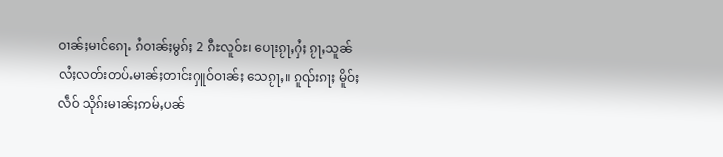ဝၢၼ်ႈမၢင်ၵေႃႉ ၵႆဝၢၼ်ႈမွၵ်ႈ 2 ၵီႊလူဝ်ႊ၊ ပေႃးၵႂႃႇႁႆႈ ၵႂႃႇသူၼ် လႆႈလတ်းတပ်ႉမၢၼ်ႈတၢင်းႁူဝ်ဝၢၼ်ႈ သေၵႂႃႇ။ ၵူၺ်းၵႃႈ မိူဝ်ႈလဵဝ် သိုၵ်းမၢၼ်ႈဢမ်ႇပၼ်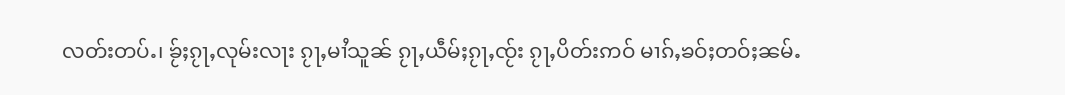လတ်းတပ်ႉ၊ ၶႂ်ႈၵႂႃႇလုမ်းလႃး ၵႂႃႇမၢႆသူၼ် ၵႂႃႇယဵမ်ႈၵႂႃႇၸႂ်း ၵႂႃႇပိတ်းဢဝ် မၢၵ်ႇၶဝ်ႈတဝ်ႈၼမ်ႉ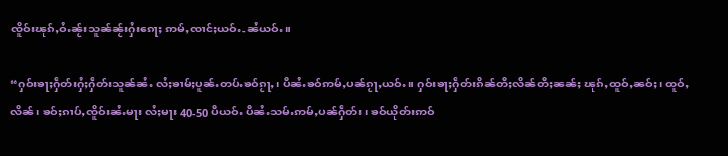ၸိူဝ်းၽုၵ်ႇဝႆႉၼႂ်းသူၼ်ၼႂ်းႁႆးၵေႃႈ ဢမ်ႇၸၢင်ႈယဝ်ႉ-ၼႆယဝ်ႉ။

“ႁဝ်းၶႃႈႁဵတ်းႁႆႈႁဵတ်းသူၼ်ၼႆႉ လႆႈၶၢမ်ႈပူၼ်ႉတပ်ႉၶဝ်ၵႂႃႇ၊ ပီၼႆႉၶဝ်ဢမ်ႇပၼ်ၵႂႃႇယဝ်ႉ။ ႁဝ်းၶႃႈႁဵတ်းၵိၼ်တီႈလိၼ်တီႈၼၼ်ႈ ၽုၵ်ႇထူဝ်ႇၼဝ်ႈ၊ ထူဝ်ႇလိၼ်၊ ၶဝ်ႈၵၢပ်ႇၸိူဝ်းၼႆႉမႃး လႆႈမႃး 40-50 ပီယဝ်ႉ ပီၼႆႉသမ်ႉဢမ်ႇပၼ်ႁဵတ်း၊ ၶဝ်ယိုတ်းဢဝ်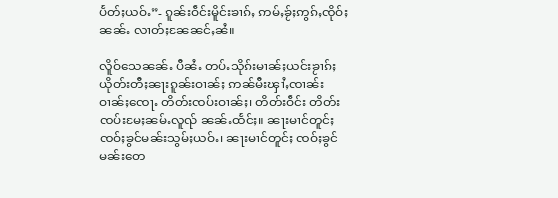ပႅတ်ႈယဝ်ႉ”- ၵူၼ်းဝဵင်းမိူင်းၶၢၵ်ႇ ဢမ်ႇၶႂ်ႈဢွၵ်ႇၸိုဝ်ႈၼၼ်ႉ လၢတ်ႈၼႄၼင်ႇၼႆ။

လိူဝ်သေၼၼ်ႉ ပီၼႆႉ တပ်ႉသိုၵ်းမၢၼ်ႈယင်းၶႂၢၵ်ႈ ယိုတ်းတီႈၼႃးၵူၼ်းဝၢၼ်ႈ ဢၼ်မီးၾၢႆႇၸၢၼ်း ဝၢၼ်ႈၸေႃႉ တိတ်းၸပ်းဝၢၼ်ႈ၊ တိတ်းဝဵင်း တိတ်းၸပ်းမႄႈၼမ်ႉလူၺ် ၼၼ်ႉထႅင်ႈ။ ၼႃးမၢင်တူင်ႈ ၸဝ်ႈၶွင်မၼ်းသွမ်ႈယဝ်ႉ၊ ၼႃးမၢင်တူင်ႈ ၸဝ်ႈၶွင်မၼ်းတေ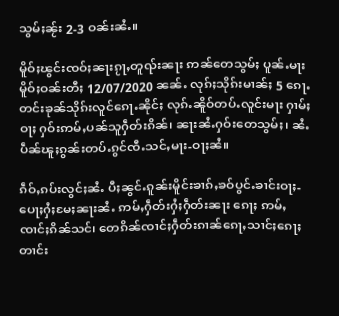သွမ်ႈၼႂ်း 2-3 ဝၼ်းၼႆႉ။

မိူဝ်ႈၽွင်းၸဝ်ႈၼႃးၵႂႃႇတူၺ်းၼႃး ဢၼ်တေသွမ်ႈ ပူၼ်ႉမႃးမိူဝ်ႈဝၼ်းတီႈ 12/07/2020 ၼၼ်ႉ လုၵ်ႈသိုၵ်းမၢၼ်ႈ 5 ၵေႃႉ တင်းၶုၼ်သိုၵ်းလူင်ၵေႃႉၼိုင်ႈ လုၵ်ႉၼိူဝ်တပ်ႉလူင်းမႃး ႁၢမ်ႈဝႃႈ ႁဝ်းဢမ်ႇပၼ်သူႁဵတ်းၵိၼ်၊ ၼႃးၼႆႉႁဝ်းတေသွမ်ႈ၊ ၼႆႉပဵၼ်ၽူႈၵွၼ်းတပ်ႉၵွင်ၸီႉသင်ႇမႃး-ဝႃႈၼႆ။

ၵဵဝ်ႇၵပ်းလွင်ႈၼႆႉ ပီႈၼွင်ႉၵူၼ်းမိူင်းၶၢၵ်ႇၶဝ်ပွင်ႉၶၢင်းဝႃႈ- ပေႃႈႁႆႈမႄႈၼႃးၼႆႉ ဢမ်ႇႁဵတ်းႁႆႈႁဵတ်းၼႃး ၵေႃႈ ဢမ်ႇၸၢင်ႈၵိၼ်သင်၊ တေၵိၼ်ၸၢင်ႈႁဵတ်းၵၢၼ်ၵေႃႇသၢင်ႈၵေႃႈ တၢင်း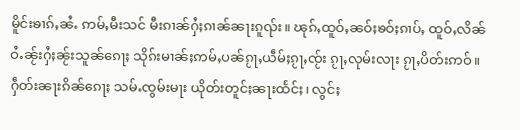မိူင်းၶၢၵ်ႇၼႆႉ ဢမ်ႇမီးသင် မီးၵၢၼ်ႁႆႈၵၢၼ်ၼႃးၵူၺ်း။ ၽုၵ်ႇထူဝ်ႇၼဝ်ႈၶဝ်ႈၵၢပ်ႇ ထူဝ်ႇလိၼ်ဝႆႉၼႂ်းႁႆႈၼႂ်းသူၼ်ၵေႃႈ သိုၵ်းမၢၼ်ႈဢမ်ႇပၼ်ၵႂႃႇယဵမ်ႈၵႂႃႇၸႂ်း ၵႂႃႇလုမ်းလႃး ၵႂႃႇပိတ်းဢဝ်။ ႁဵတ်းၼႃးၵိၼ်ၵေႃႈ သမ်ႉၸွမ်းမႃး ယိုတ်းတူင်ႈၼႃးထႅင်ႈ၊ လွင်ႈ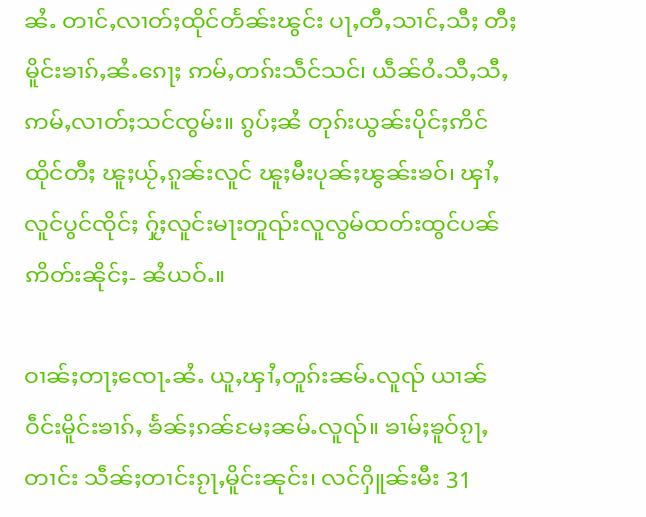ၼႆႉ တၢင်ႇလၢတ်ႈထိုင်တႅၼ်းၽွင်း ပႃႇတီႇသၢင်ႇသီႈ တီႈမိူင်းၶၢၵ်ႇၼႆႉၵေႃႈ ဢမ်ႇတၵ်းသဵင်သင်၊ ယဵၼ်ဝႆႉသီႇသီႇ ဢမ်ႇလၢတ်ႈသင်ၸွမ်း။ ၵွပ်ႈၼႆ တုၵ်းယွၼ်းပိုင်ႈဢိင်ထိုင်တီႈ ၽူႈယႂ်ႇၵူၼ်းလူင် ၽူႈမီးပုၼ်ႈၽွၼ်းၶဝ်၊ ၾၢႆႇလူင်ပွင်ၸိုင်ႈ ႁႂ်ႈလူင်းမႃးတူၺ်းလူလွမ်ထတ်းထွင်ပၼ် ဢိတ်းၼိုင်ႈ- ၼႆယဝ်ႉ။

ဝၢၼ်ႈတႃႈၸေႃႉၼႆႉ ယူႇၾၢႆႇတူၵ်းၼမ်ႉလူၺ် ယၢၼ်ဝဵင်းမိူင်းၶၢၵ်ႇ ၶႅၼ်ႈၵၼ်မႄႈၼမ်ႉလူၺ်။ ၶၢမ်ႈၶူဝ်ၵႂႃႇတၢင်း သဵၼ်ႈတၢင်းၵႂႃႇမိူင်းၼုင်း၊ လင်ႁိူၼ်းမီး 31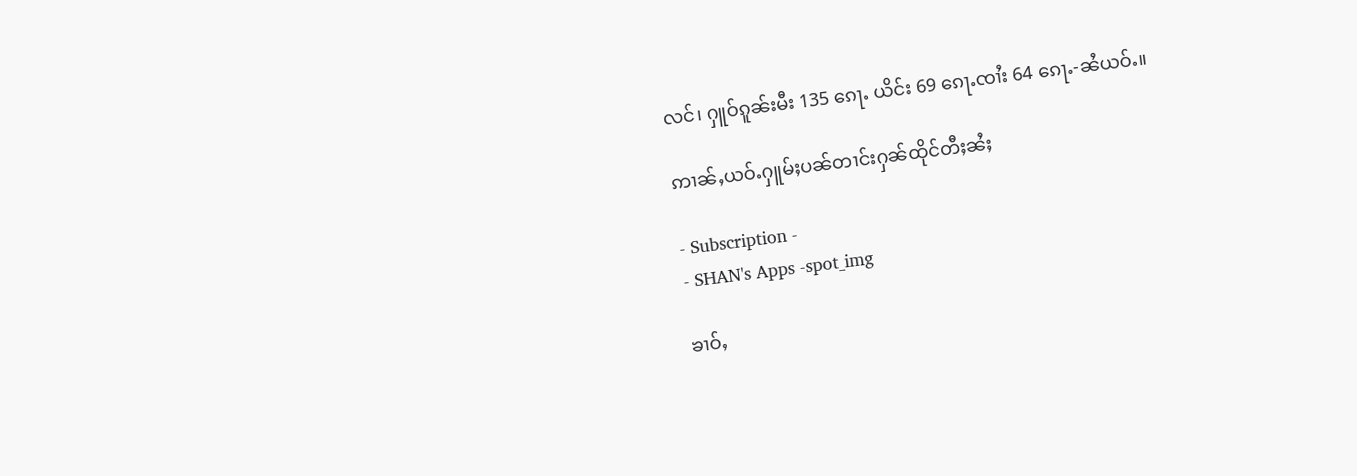လင်၊ ႁူဝ်ၵူၼ်းမီး 135 ၵေႃႉ ယိင်း 69 ၵေႃႉၸၢႆး 64 ၵေႃႉ-ၼႆယဝ်ႉ။

ဢၢၼ်ႇယဝ်ႉႁူမ်ႈပၼ်တၢင်းႁၼ်ထိုင်တီႈၼႆႈ

- Subscription -
- SHAN's Apps -spot_img

ၶၢဝ်ႇ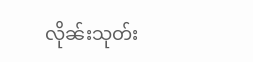လိုၼ်းသုတ်း